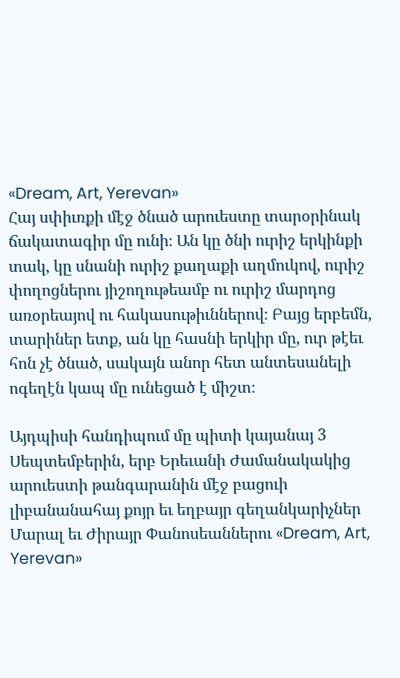«Dream, Art, Yerevan»
Հայ սփիւռքի մէջ ծնած արուեստը տարօրինակ ճակատագիր մը ունի։ Ան կը ծնի ուրիշ երկինքի տակ, կը սնանի ուրիշ քաղաքի աղմուկով, ուրիշ փողոցներու յիշողութեամբ ու ուրիշ մարդոց առօրեայով ու հակասութիւններով։ Բայց երբեմն, տարիներ ետք, ան կը հասնի երկիր մը, ուր թէեւ հոն չէ ծնած, սակայն անոր հետ անտեսանելի ոգեղէն կապ մը ունեցած է միշտ։

Այդպիսի հանդիպում մը պիտի կայանայ 3 Սեպտեմբերին, երբ Երեւանի Ժամանակակից արուեստի թանգարանին մէջ բացուի լիբանանահայ քոյր եւ եղբայր գեղանկարիչներ Մարալ եւ Ժիրայր Փանոսեաններու «Dream, Art, Yerevan»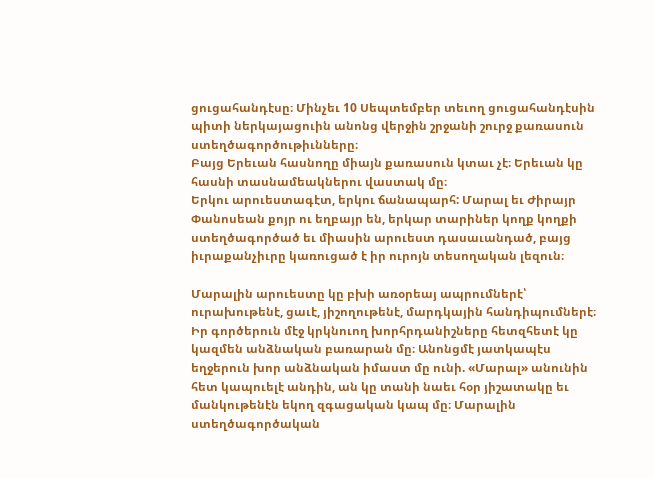ցուցահանդէսը։ Մինչեւ 10 Սեպտեմբեր տեւող ցուցահանդէսին պիտի ներկայացուին անոնց վերջին շրջանի շուրջ քառասուն ստեղծագործութիւնները։
Բայց Երեւան հասնողը միայն քառասուն կտաւ չէ։ Երեւան կը հասնի տասնամեակներու վաստակ մը։
Երկու արուեստագէտ, երկու ճանապարհ: Մարալ եւ Ժիրայր Փանոսեան քոյր ու եղբայր են, երկար տարիներ կողք կողքի ստեղծագործած եւ միասին արուեստ դասաւանդած, բայց իւրաքանչիւրը կառուցած է իր ուրոյն տեսողական լեզուն։

Մարալին արուեստը կը բխի առօրեայ ապրումներէ՝ ուրախութենէ, ցաւէ, յիշողութենէ, մարդկային հանդիպումներէ։ Իր գործերուն մէջ կրկնուող խորհրդանիշները հետզհետէ կը կազմեն անձնական բառարան մը։ Անոնցմէ յատկապէս եղջերուն խոր անձնական իմաստ մը ունի. «Մարալ» անունին հետ կապուելէ անդին, ան կը տանի նաեւ հօր յիշատակը եւ մանկութենէն եկող զգացական կապ մը։ Մարալին ստեղծագործական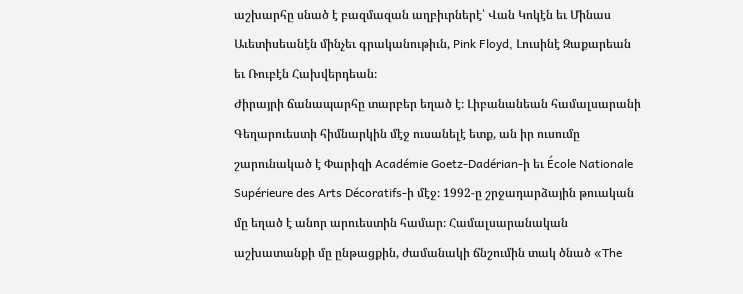աշխարհը սնած է բազմազան աղբիւրներէ՝ Վան Կոկէն եւ Մինաս Աւետիսեանէն մինչեւ գրականութիւն, Pink Floyd, Լուսինէ Զաքարեան եւ Ռուբէն Հախվերդեան։
Ժիրայրի ճանապարհը տարբեր եղած է։ Լիբանանեան համալսարանի Գեղարուեստի հիմնարկին մէջ ուսանելէ ետք, ան իր ուսումը շարունակած է Փարիզի Académie Goetz-Dadérian-ի եւ École Nationale Supérieure des Arts Décoratifs-ի մէջ։ 1992-ը շրջադարձային թուական մը եղած է անոր արուեստին համար։ Համալսարանական աշխատանքի մը ընթացքին, ժամանակի ճնշումին տակ ծնած «The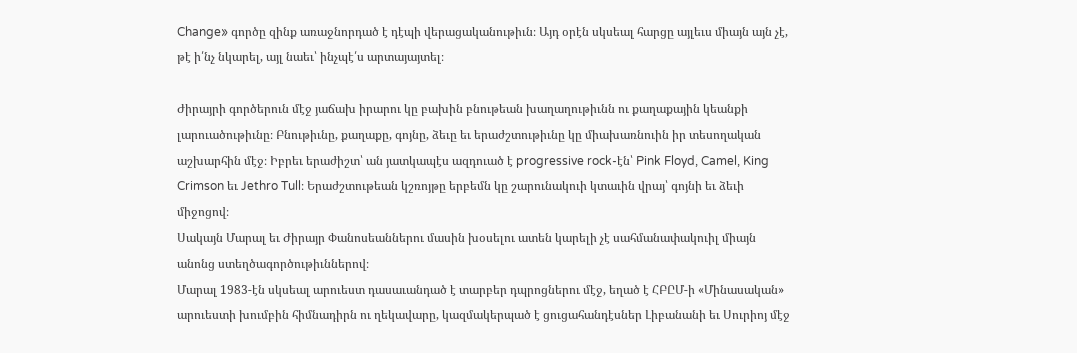Change» գործը զինք առաջնորդած է դէպի վերացականութիւն։ Այդ օրէն սկսեալ հարցը այլեւս միայն այն չէ, թէ ի՛նչ նկարել, այլ նաեւ՝ ինչպէ՛ս արտայայտել։

Ժիրայրի գործերուն մէջ յաճախ իրարու կը բախին բնութեան խաղաղութիւնն ու քաղաքային կեանքի լարուածութիւնը։ Բնութիւնը, քաղաքը, գոյնը, ձեւը եւ երաժշտութիւնը կը միախառնուին իր տեսողական աշխարհին մէջ։ Իբրեւ երաժիշտ՝ ան յատկապէս ազդուած է progressive rock-էն՝ Pink Floyd, Camel, King Crimson եւ Jethro Tull։ Երաժշտութեան կշռոյթը երբեմն կը շարունակուի կտաւին վրայ՝ գոյնի եւ ձեւի միջոցով։
Սակայն Մարալ եւ Ժիրայր Փանոսեաններու մասին խօսելու ատեն կարելի չէ սահմանափակուիլ միայն անոնց ստեղծագործութիւններով։
Մարալ 1983-էն սկսեալ արուեստ դասաւանդած է տարբեր դպրոցներու մէջ, եղած է ՀԲԸՄ-ի «Մինասական» արուեստի խումբին հիմնադիրն ու ղեկավարը, կազմակերպած է ցուցահանդէսներ Լիբանանի եւ Սուրիոյ մէջ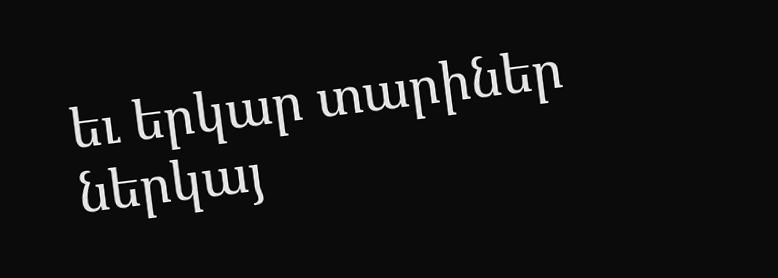եւ երկար տարիներ ներկայ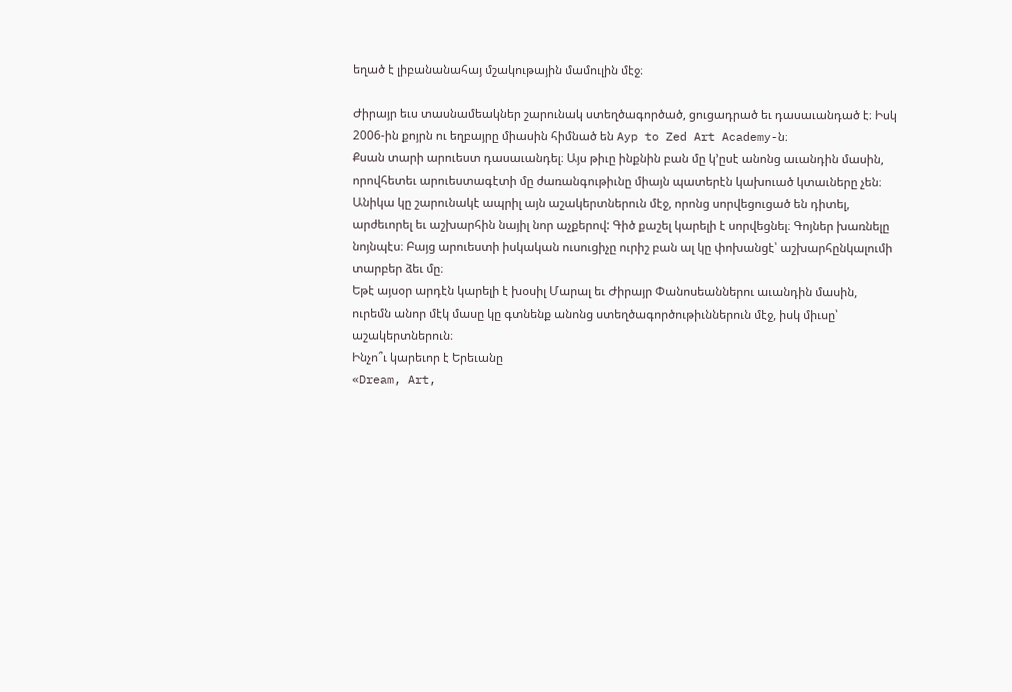եղած է լիբանանահայ մշակութային մամուլին մէջ։

Ժիրայր եւս տասնամեակներ շարունակ ստեղծագործած, ցուցադրած եւ դասաւանդած է։ Իսկ 2006-ին քոյրն ու եղբայրը միասին հիմնած են Ayp to Zed Art Academy-ն։
Քսան տարի արուեստ դասաւանդել։ Այս թիւը ինքնին բան մը կ՚ըսէ անոնց աւանդին մասին, որովհետեւ արուեստագէտի մը ժառանգութիւնը միայն պատերէն կախուած կտաւները չեն։ Անիկա կը շարունակէ ապրիլ այն աշակերտներուն մէջ, որոնց սորվեցուցած են դիտել, արժեւորել եւ աշխարհին նայիլ նոր աչքերով: Գիծ քաշել կարելի է սորվեցնել։ Գոյներ խառնելը նոյնպէս։ Բայց արուեստի իսկական ուսուցիչը ուրիշ բան ալ կը փոխանցէ՝ աշխարհընկալումի տարբեր ձեւ մը։
Եթէ այսօր արդէն կարելի է խօսիլ Մարալ եւ Ժիրայր Փանոսեաններու աւանդին մասին, ուրեմն անոր մէկ մասը կը գտնենք անոնց ստեղծագործութիւններուն մէջ, իսկ միւսը՝ աշակերտներուն։
Ինչո՞ւ կարեւոր է Երեւանը
«Dream, Art,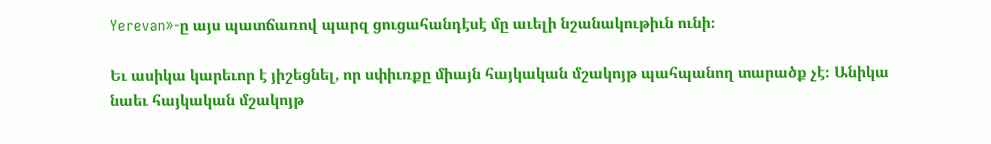Yerevan»-ը այս պատճառով պարզ ցուցահանդէսէ մը աւելի նշանակութիւն ունի։

Եւ ասիկա կարեւոր է յիշեցնել, որ սփիւռքը միայն հայկական մշակոյթ պահպանող տարածք չէ։ Անիկա նաեւ հայկական մշակոյթ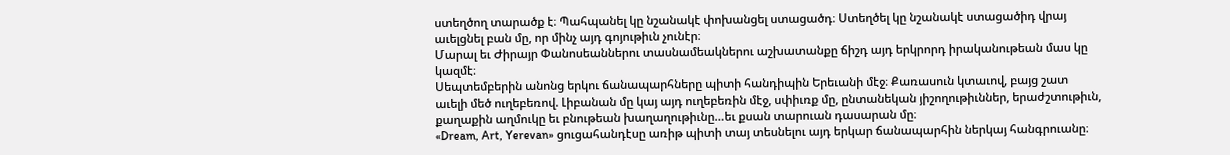ստեղծող տարածք է։ Պահպանել կը նշանակէ փոխանցել ստացածդ։ Ստեղծել կը նշանակէ ստացածիդ վրայ աւելցնել բան մը, որ մինչ այդ գոյութիւն չունէր։
Մարալ եւ Ժիրայր Փանոսեաններու տասնամեակներու աշխատանքը ճիշդ այդ երկրորդ իրականութեան մաս կը կազմէ։
Սեպտեմբերին անոնց երկու ճանապարհները պիտի հանդիպին Երեւանի մէջ։ Քառասուն կտաւով, բայց շատ աւելի մեծ ուղեբեռով. Լիբանան մը կայ այդ ուղեբեռին մէջ, սփիւռք մը, ընտանեկան յիշողութիւններ, երաժշտութիւն, քաղաքին աղմուկը եւ բնութեան խաղաղութիւնը…եւ քսան տարուան դասարան մը։
«Dream, Art, Yerevan» ցուցահանդէսը առիթ պիտի տայ տեսնելու այդ երկար ճանապարհին ներկայ հանգրուանը։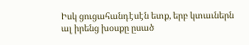Իսկ ցուցահանդէսէն ետք, երբ կտաւներն ալ իրենց խօսքը ըսած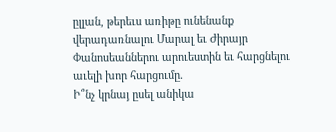ըլլան, թերեւս առիթը ունենանք վերադառնալու Մարալ եւ Ժիրայր Փանոսեաններու արուեստին եւ հարցնելու աւելի խոր հարցումը.
Ի՞նչ կրնայ ըսել անիկա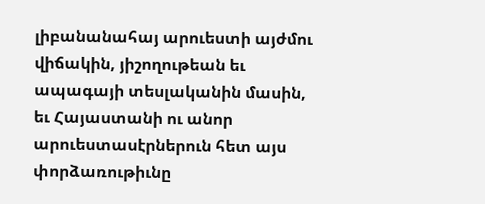լիբանանահայ արուեստի այժմու վիճակին, յիշողութեան եւ ապագայի տեսլականին մասին, եւ Հայաստանի ու անոր արուեստասէրներուն հետ այս փորձառութիւնը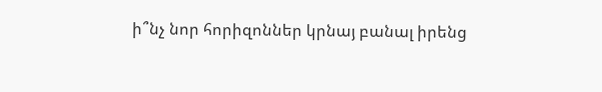ի՞նչ նոր հորիզոններ կրնայ բանալ իրենց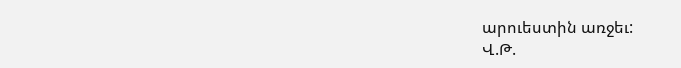արուեստին առջեւ:
Վ.Թ.